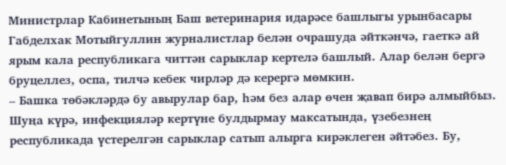Министрлар Кабинетының Баш ветеринария идарәсе башлыгы урынбасары Габделхак Мотыйгуллин журналистлар белән очрашуда әйткәнчә, гаеткә ай ярым кала республикага читтән сарыклар кертелә башлый. Алар белән бергә бруцеллез, оспа, тилчә кебек чирләр дә керергә мөмкин.
– Башка төбәкләрдә бу авырулар бар, һәм без алар өчен җавап бирә алмыйбыз. Шуңа күрә, инфекцияләр кертүне булдырмау максатында, үзебезнең республикада үстерелгән сарыклар сатып алырга кирәклеген әйтәбез. Бу,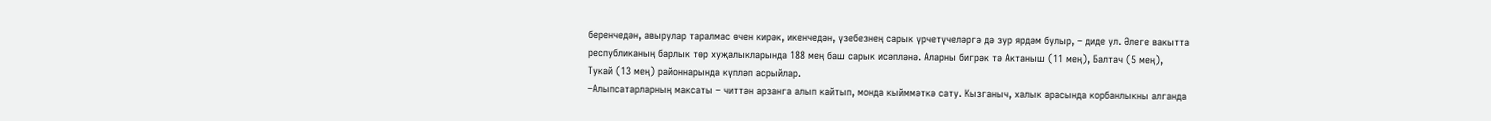беренчедән, авырулар таралмас өчен кирәк, икенчедән, үзебезнең сарык үрчетүчеләргә дә зур ярдәм булыр, – диде ул. Әлеге вакытта республиканың барлык төр хуҗалыкларында 188 мең баш сарык исәпләнә. Аларны бигрәк тә Актаныш (11 мең), Балтач (5 мең), Тукай (13 мең) районнарында күпләп асрыйлар.
–Алыпсатарларның максаты – читтән арзанга алып кайтып, монда кыйммәткә сату. Кызганыч, халык арасында корбанлыкны алганда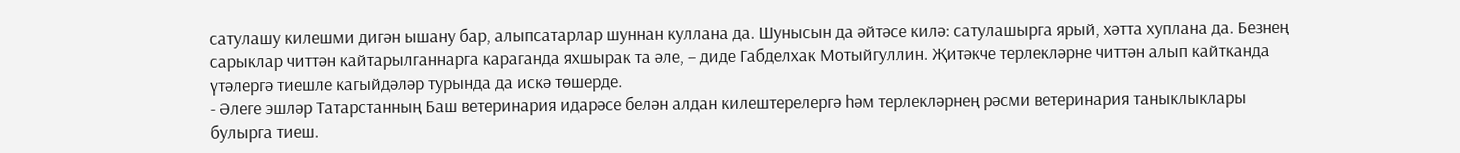сатулашу килешми дигән ышану бар, алыпсатарлар шуннан куллана да. Шунысын да әйтәсе килә: сатулашырга ярый, хәтта хуплана да. Безнең сарыклар читтән кайтарылганнарга караганда яхшырак та әле, – диде Габделхак Мотыйгуллин. Җитәкче терлекләрне читтән алып кайтканда үтәлергә тиешле кагыйдәләр турында да искә төшерде.
- Әлеге эшләр Татарстанның Баш ветеринария идарәсе белән алдан килештерелергә һәм терлекләрнең рәсми ветеринария таныклыклары булырга тиеш.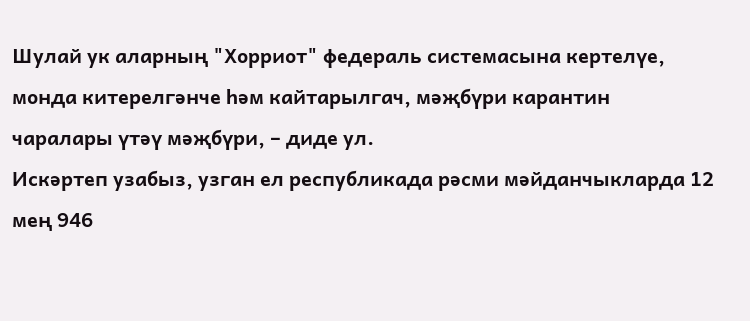Шулай ук аларның "Хорриот" федераль системасына кертелүе, монда китерелгәнче һәм кайтарылгач, мәҗбүри карантин чаралары үтәү мәҗбүри, – диде ул.
Искәртеп узабыз, узган ел республикада рәсми мәйданчыкларда 12 мең 946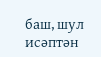баш, шул исәптән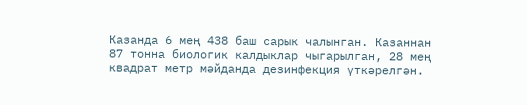Казанда 6 мең 438 баш сарык чалынган. Казаннан 87 тонна биологик калдыклар чыгарылган, 28 мең квадрат метр мәйданда дезинфекция үткәрелгән.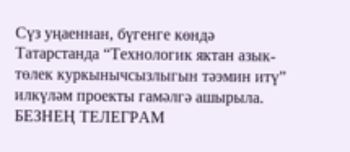Сүз уңаеннан, бүгенге көндә Татарстанда “Технологик яктан азык-төлек куркынычсызлыгын тәэмин итү” илкүләм проекты гамәлгә ашырыла.
БЕЗНЕҢ ТЕЛЕГРАМ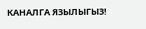КАНАЛГА ЯЗЫЛЫГЫЗ!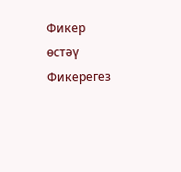Фикер өстәү
Фикерегез